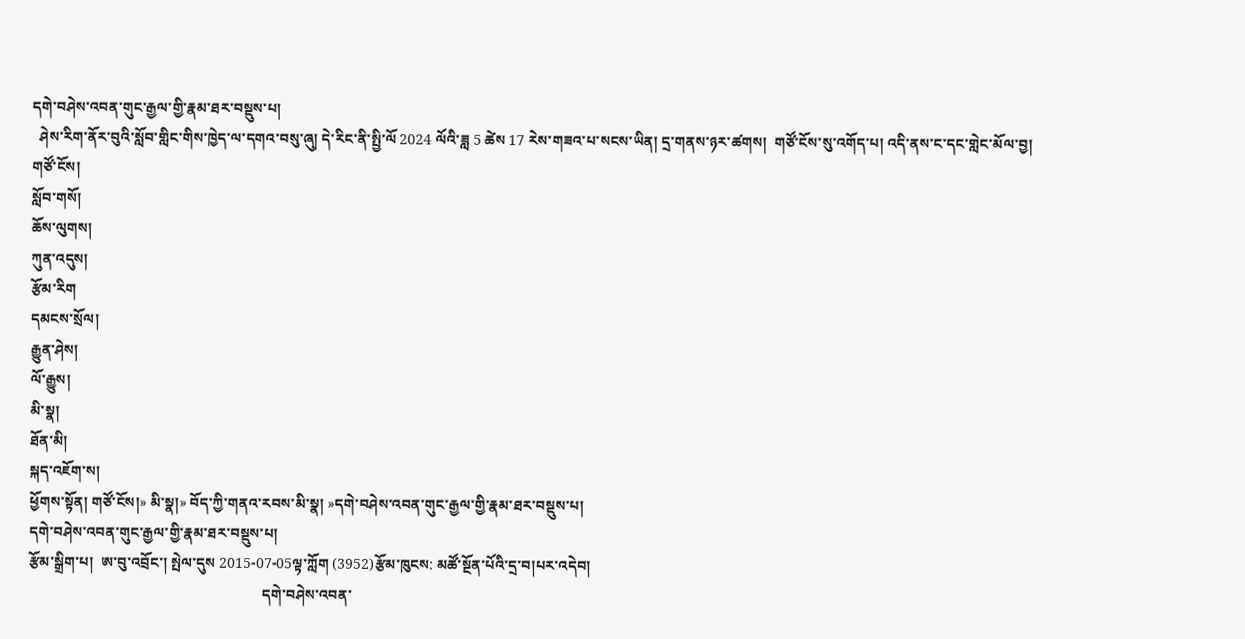དགེ་བཤེས་འབན་གུང་རྒྱལ་གྱི་རྣམ་ཐར་བསྡུས་པ།
  ཤེས་རིག་ནོར་བུའི་སློབ་གླིང་གིས་ཁྱེད་ལ་དགའ་བསུ་ཞུ། དེ་རིང་ནི་སྤྱི་ལོ 2024 ལོའི་ཟླ 5 ཚེས 17 རེས་གཟའ་པ་སངས་ཡིན། དྲ་གནས་ཉར་ཚགས།  གཙོ་ངོས་སུ་འགོད་པ། འདི་ནས་ང་དང་གླེང་མོལ་བྱ།
གཙོ་ངོས།
སློབ་གསོ།
ཆོས་ལུགས།
ཀུན་འདུས།
རྩོམ་རིག
དམངས་སྲོལ།
རྒྱུན་ཤེས།
ལོ་རྒྱུས།
མི་སྣ།
ཐོན་མི།
སྐད་འཇོག་ས།
ཕྱོགས་སྟོན། གཙོ་ངོས།» མི་སྣ།» བོད་ཀྱི་གནའ་རབས་མི་སྣ། »དགེ་བཤེས་འབན་གུང་རྒྱལ་གྱི་རྣམ་ཐར་བསྡུས་པ།
དགེ་བཤེས་འབན་གུང་རྒྱལ་གྱི་རྣམ་ཐར་བསྡུས་པ།
རྩོམ་སྒྲིག་པ།  ཨ་བུ་འབྲོང་། སྤེལ་དུས 2015-07-05ལྟ་ཀློག (3952)རྩོམ་ཁུངས: མཚོ་སྔོན་པོའི་དྲ་བ།པར་འདེབ།
                                                                དགེ་བཤེས་འབན་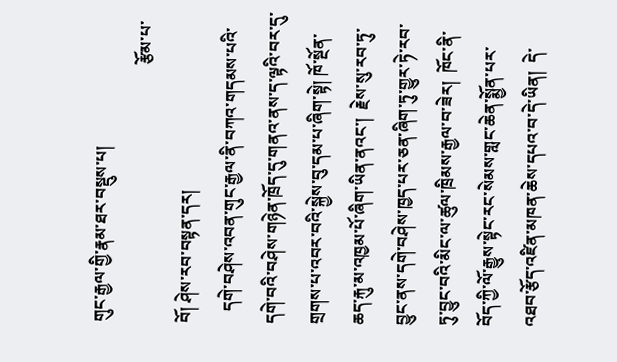གུང་རྒྱལ་གྱི་རྣམ་ཐར་བསྡུས་པ།
                                                              རྩོམ་པ་བོ། ཤེས་རབ་བསྟན་དར།
   དགེ་བཤེས་འབན་གུང་རྒྱལ་ནི་བཀའ་གདམས་པའི་དགེ་བའི་བཤེས་གཉེན་ཁྲོད་དུ་གནའ་ནས་ད་ལྟའི་བར་དུ་གྲགས་པ་འབར་བའི་སྐྱེས་བུ་དམ་པ་ཞིག་སྟེ། ཁོ་སྔོན་ཆད་རྐུ་མ་འཁྱམ་པོ་ཞིག་ཡིན་ནའང་།  རྗེས་སུ་རབ་ཏུ་བྱུང་ནས་དགེ་བཤེས་ཁྱད་པར་ཅན་ཞིག་ཏུ་གྱུར་ཏེ་རབ་ཏུ་བྱུང་བའི་མིང་ལ་ཚུལ་ཁྲིམས་རྒྱལ་བ་ཟེར།  ཁོང་ནི་བོད་ཀྱི་ལོ་རྒྱུས་སྟེང་རང་སེམས་གླང་ཆེན་སྨྱོན་པར་འཐབ་རྩོད་འཛིན་མཁན་ཆེས་དཔའ་བ་དེ་ཡིན།  དེ་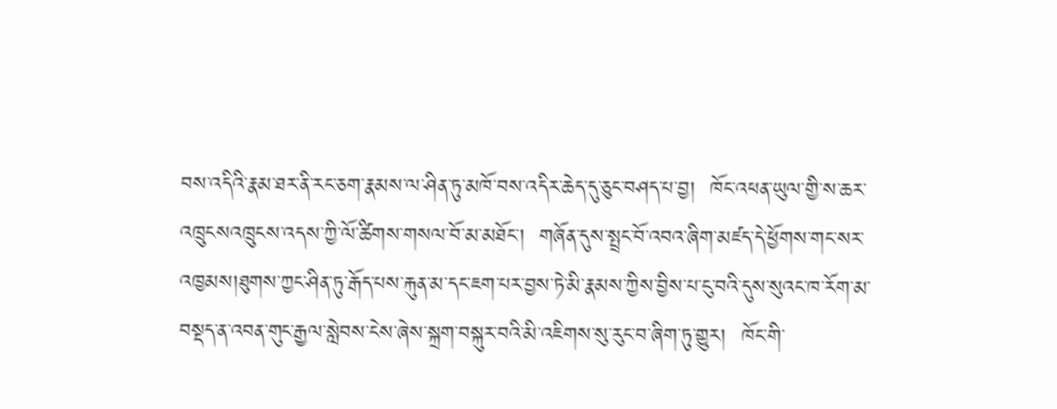བས་འདིའི་རྣམ་ཐར་ནི་རང་ཅག་རྣམས་ལ་ཤིན་ཏུ་མཁོ་བས་འདིར་ཆེད་དུ་ཅུང་བཤད་པ་བྱ།  ཁོང་འཕན་ཡུལ་གྱི་ས་ཆར་འཁྲུངསའཁྲུངས་འདས་ཀྱི་ལོ་ཚིགས་གསལ་བོ་མ་མཐོང་།  གཞོན་དུས་སྤྲང་བོ་འབའ་ཞིག་མཛད་དེ་ཕྱོགས་གང་སར་འཁྱམས།ཐུགས་ཀྱང་ཤིན་ཏུ་རྒོད་པས་རྐུན་མ་དང་ཇག་པར་བྱས་ཏེ་མི་རྣམས་ཀྱིས་བྱིས་པ་ངུ་བའི་དུས་སུའང་ཁ་རོག་མ་བསྡད་ན་འབན་གུང་རྒྱལ་སླེབས་ངེས་ཞེས་སྐྲག་བསྐུར་བའི་མི་འཇིགས་སུ་རུང་བ་ཞིག་ཏུ་གྱུར།  ཁོང་གི་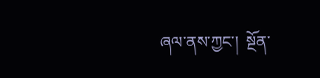ཞལ་ནས་ཀྱང་།  སྔོན་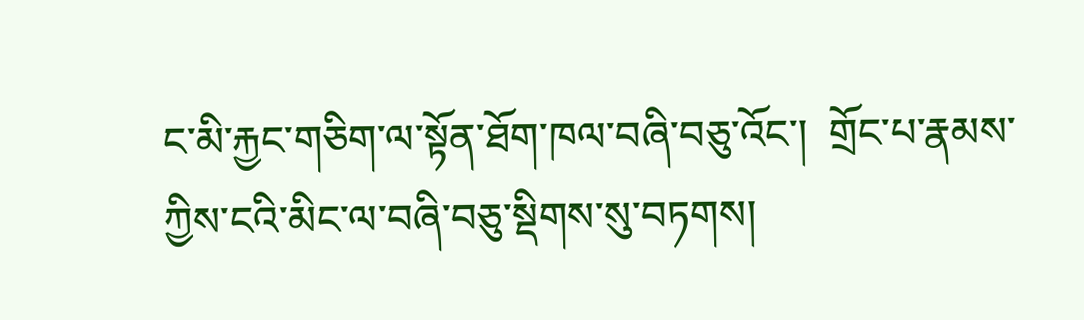ང་མི་རྐྱང་གཅིག་ལ་སྟོན་ཐོག་ཁལ་བཞི་བཅུ་འོང་།  གྲོང་པ་རྣམས་ཀྱིས་ངའི་མིང་ལ་བཞི་བཅུ་སྡིགས་སུ་བཏགས།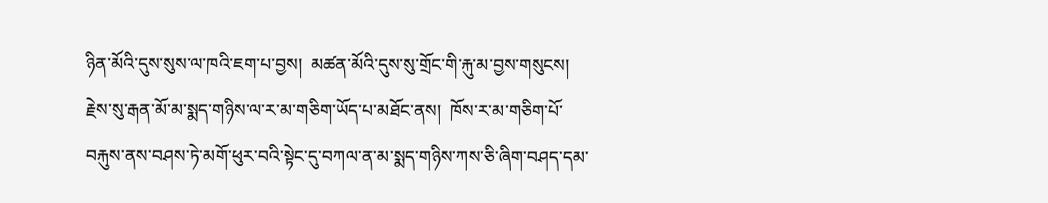ཉིན་མོའི་དུས་སུས་ལ་ཁའི་ཇག་པ་བྱས།  མཚན་མོའི་དུས་སུ་གྲོང་གི་རྐུ་མ་བྱས་གསུངས།  རྗེས་སུ་རྒན་མོ་མ་སྨད་གཉིས་ལ་ར་མ་གཅིག་ཡོད་པ་མཐོང་ནས།  ཁོས་ར་མ་གཅིག་པོ་བརྐུས་ནས་བཤས་ཏེ་མགོ་ཕུར་བའི་སྟེང་དུ་བཀལ་ན་མ་སྨད་གཉིས་ཀས་ཅི་ཞིག་བཤད་དམ་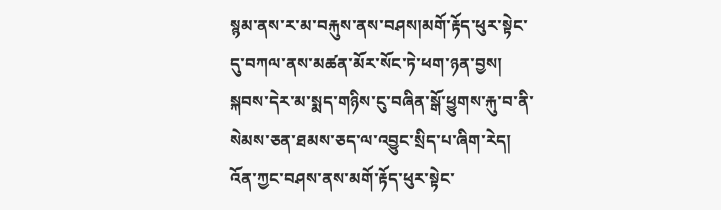སྙམ་ནས་ར་མ་བརྐུས་ནས་བཤས།མགོ་རྟོད་ཕུར་སྟེང་དུ་བཀལ་ནས་མཚན་མོར་སོང་ཏེ་ཕག་ཉན་བྱས།  སྐབས་དེར་མ་སྨད་གཉིས་ངུ་བཞིན་སྒོ་ཕྱུགས་རྐུ་བ་ནི་སེམས་ཅན་ཐམས་ཅད་ལ་འབྱུང་སྲིད་པ་ཞིག་རེད།  འོན་ཀྱང་བཤས་ནས་མགོ་རྟོད་ཕུར་སྟེང་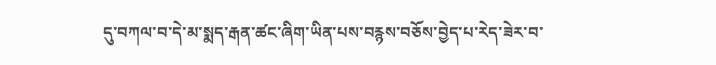དུ་བཀལ་བ་དེ་མ་སྨད་རྒན་ཚང་ཞིག་ཡིན་པས་བརྙས་བཅོས་བྱེད་པ་རེད་ཟེར་བ་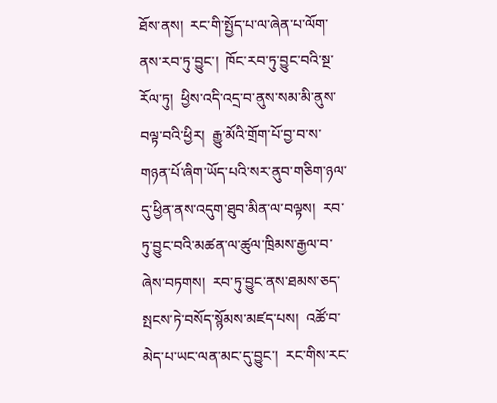ཐོས་ནས།  རང་གི་སྤྱོད་པ་ལ་ཞེན་པ་ལོག་ནས་རབ་ཏུ་བྱུང་།  ཁོང་རབ་ཏུ་བྱུང་བའི་སྔ་རོལ་ཏུ།  ཕྱིས་འདི་འདྲ་བ་ནུས་སམ་མི་ནུས་བལྟ་བའི་ཕྱིར།  རྒྱུ་མོའི་གྲོག་པོ་བྱ་བ་ས་གཉན་པོ་ཞིག་ཡོད་པའི་སར་ནུབ་གཅིག་ཉལ་དུ་ཕྱིན་ནས་འདུག་ཐུབ་མིན་ལ་བལྟས།  རབ་ཏུ་བྱུང་བའི་མཚན་ལ་ཚུལ་ཁྲིམས་རྒྱལ་བ་ཞེས་བཏགས།  རབ་ཏུ་བྱུང་ནས་ཐམས་ཅད་སྤངས་ཏེ་བསོད་སྙོམས་མཛད་པས།  འཚོ་བ་མེད་པ་ཡང་ལན་མང་དུ་བྱུང་།  རང་གིས་རང་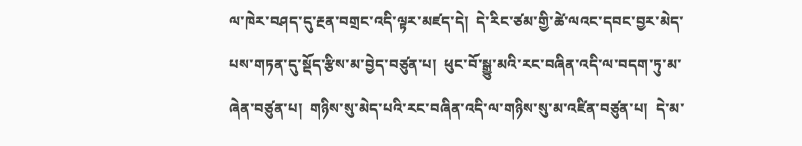ལ་ཁེར་བཤད་དུ་རྔན་བགྲང་འདི་ལྟར་མཛད་དེ།  དེ་རིང་ཙམ་གྱི་ཚེ་ལའང་དབང་བྱར་མེད་པས་གཏན་དུ་སྡོད་རྩིས་མ་བྱེད་བཙུན་པ།  ཕུང་བོ་སྒྱུ་མའི་རང་བཞིན་འདི་ལ་བདག་ཏུ་མ་ཞེན་བཙུན་པ།  གཉིས་སུ་མེད་པའི་རང་བཞིན་འདི་ལ་གཉིས་སུ་མ་འཛིན་བཙུན་པ།  དེ་མ་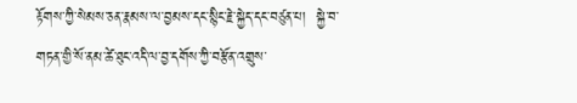རྟོགས་ཀྱི་སེམས་ཅན་རྣམས་ལ་བྱམས་དང་སྙིང་རྗེ་སྐྱེད་དང་བཙུན་པ།  སྐྱེ་བ་གཏན་གྱི་སོ་ནམ་ཚེ་ཐུང་འདི་ལ་བྱ་དགོས་ཀྱི་བརྩོན་འགྲུས་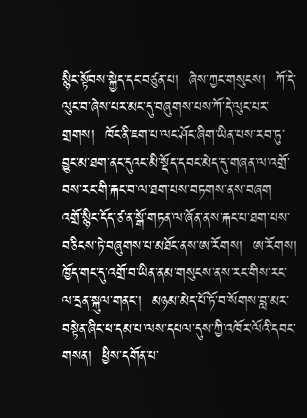སྙིང་སྟོབས་སྐྱེད་དང་བཙུན་པ།  ཞེས་ཀྱང་གསུངས།  ཀོ་དེ་ལུང་བ་ཞེས་པར་མང་དུ་བཞུགས་པས་ཀོ་དེ་ལུང་པར་གྲགས།  ཁོང་ནི་ཇག་པ་ལང་ཤོང་ཞིག་ཡིན་པས་རབ་ཏུ་བྱུང་མ་ཐག་ནང་དུའང་མི་སྡོད་དབང་མེད་དུ་གཞན་ལ་འགྲོ་བས་རང་གི་རྐང་བ་ལ་ཐག་པས་བཏགས་ནས་བཞག   འགྲོ་སྙིང་དོད་ཙ་ན་སྒོ་གཏན་ལ་ཞོན་ནས་རྐང་པ་ཐག་པས་བཅིངས་ཏེ་བཞུགས་པ་མཐོང་ནས་ཨ་རོགས།  ཨ་རོགས།  ཁྱོད་གང་དུ་འགྲོ་བ་ཡིན་ནམ་གསུངས་ནས་རང་གིས་རང་ལ་དྲན་སྐུལ་གནང་།  མཉམ་མེད་པོ་ཏོ་བ་སོགས་བླ་མར་བསྟེན་ཞིང་ཕ་དམ་པ་ལས་དཔལ་དུས་ཀྱི་འཁོར་ལོའི་དབང་གསན།  ཕྱིས་དགོན་པ་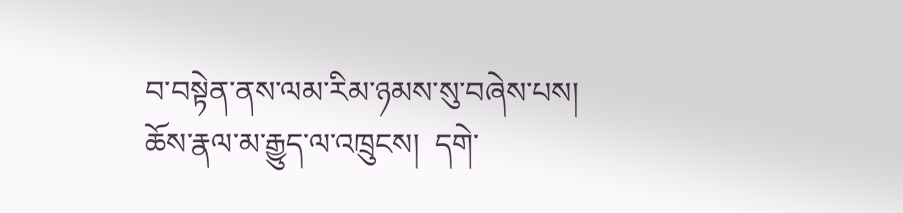བ་བསྟེན་ནས་ལམ་རིམ་ཉམས་སུ་བཞེས་པས།  ཆོས་རྣལ་མ་རྒྱུད་ལ་འཁྲུངས།  དགེ་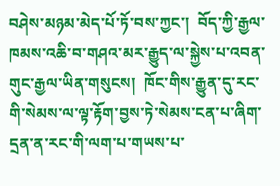བཤེས་མཉམ་མེད་པོ་ཏོ་བས་ཀྱང་།  བོད་ཀྱི་རྒྱལ་ཁམས་འཆི་བ་གཤའ་མར་རྒྱུད་ལ་སྐྱེས་པ་འབན་གུང་རྒྱལ་ཡིན་གསུངས།  ཁོང་གིས་རྒྱུན་དུ་རང་གི་སེམས་ལ་ལྟ་རྟོག་བྱས་ཏེ་སེམས་ངན་པ་ཞིག་དྲན་ན་རང་གི་ལག་པ་གཡས་པ་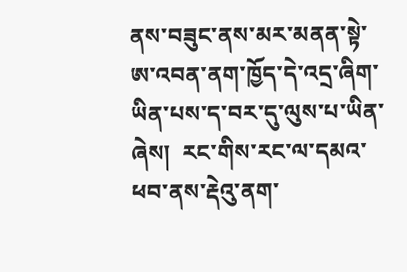ནས་བཟུང་ནས་མར་མནན་སྟེ་ཨ་འབན་ནག་ཁྱོད་དེ་འདྲ་ཞིག་ཡིན་པས་ད་བར་དུ་ལུས་པ་ཡིན་ཞེས།  རང་གིས་རང་ལ་དམའ་ཕབ་ནས་རྡེའུ་ནག་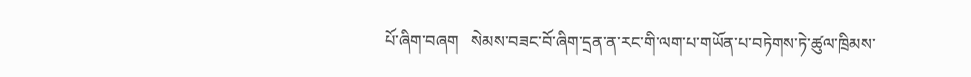པོ་ཞིག་བཞག   སེམས་བཟང་བོ་ཞིག་དྲན་ན་རང་གི་ལག་པ་གཡོན་པ་བཏེགས་ཏེ་ཚུལ་ཁྲིམས་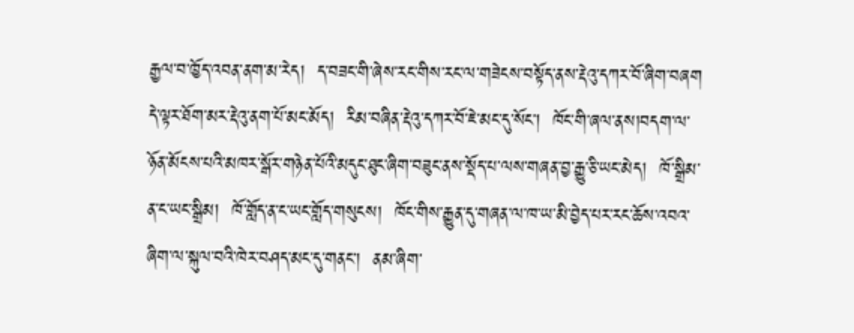རྒྱལ་བ་ཁྱོད་འབན་ནག་མ་རེད།  ད་བཟང་གི་ཞེས་རང་གིས་རང་ལ་གཟེངས་བསྟོད་ནས་རྡེའུ་དཀར་བོ་ཞིག་བཞག   དེ་ལྟར་ཐོག་མར་རྡེའུ་ནག་པོ་མང་མོད།  རིམ་བཞིན་རྡེའུ་དཀར་བོ་ཇེ་མང་དུ་སོང་།  ཁོང་གི་ཞལ་ནས།བདག་ལ་ཉོན་མོངས་པའི་མཁར་སྒོར་གཉེན་པོའི་མདུང་ཐུང་ཞིག་བཟུང་ནས་སྡོད་པ་ལས་གཞན་བྱ་རྒྱུ་ཅི་ཡང་མེད།  ཁོ་སྒྲིམ་ན་ང་ཡང་སྒྲིམ།  ཁོ་གློད་ན་ང་ཡང་གློད་གསུངས།  ཁོང་གིས་རྒྱུན་དུ་གཞན་ལ་ཁ་ཡ་མི་བྱེད་པར་རང་ཆོས་འབའ་ཞིག་ལ་སྐུལ་བའི་ཁེར་བཤད་མང་དུ་གནང་།  ནམ་ཞིག་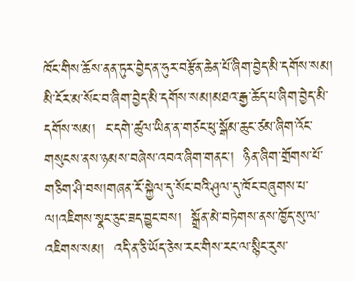ཁོང་གིས་ཆོས་ནན་ཏུར་བྱེད་ན་ཧུར་བརྩོན་ཆེན་པོ་ཞིག་བྱེད་མི་དགོས་སམ།  མི་ངོར་མ་སོང་བ་ཞིག་བྱེད་མི་དགོས་སམ།མཐའ་རྒྱ་ཆོད་པ་ཞིག་བྱེད་མི་དགོས་སམ།  ང་དགེ་ཚུལ་ཡིན་ན་གཙང་ཕུ་སྒོམ་ཆུང་ཙམ་ཞིག་འོང་གསུངས་ནས་ཉམས་བཞེས་འབའ་ཞིག་གནང་།  ཉིན་ཞིག་གྲོགས་པོ་གཅིག་ཤི་བས།གཞན་རོ་སྐྱེལ་དུ་སོང་བའི་ཤུལ་དུ་ཁོང་བཞུགས་པ་ལ།འཇིགས་སྣང་ཅུང་ཟད་བྱུང་བས།  སྒྲོན་མེ་བཏེགས་ནས་ཁྱོད་སུ་ལ་འཇིགས་སམ།  འདི་ན་ཅི་ཡོད་ཅེས་རང་གིས་རང་ལ་སྙིང་རུས་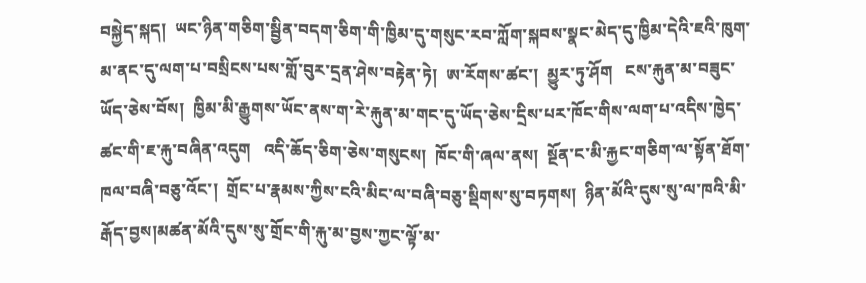བསྐྱེད་སྐད།  ཡང་ཉིན་གཅིག་སྦྱིན་བདག་ཅིག་གི་ཁྱིམ་དུ་གསུང་རབ་ཀློག་སྐབས་སྣང་མེད་དུ་ཁྱིམ་དེའི་ཇའི་ཁུག་མ་ནང་དུ་ལག་པ་བསྲིངས་པས་གློ་བུར་དྲན་ཤེས་བརྟེན་ཏེ།  ཨ་རོགས་ཚང་།  མྱུར་ཏུ་ཤོག   ངས་རྐུན་མ་བཟུང་ཡོད་ཅེས་བོས།  ཁྱིམ་མི་རྒྱུགས་ཡོང་ནས་ག་རེ་རྐུན་མ་གང་དུ་ཡོད་ཅེས་དྲིས་པར་ཁོང་གིས་ལག་པ་འདིས་ཁྱེད་ཚང་གི་ཇ་རྐུ་བཞིན་འདུག   འདི་ཆོད་ཅིག་ཅེས་གསུངས།  ཁོང་གི་ཞལ་ནས།  སྔོན་ང་མི་རྐྱང་གཅིག་ལ་སྟོན་ཐོག་ཁལ་བཞི་བཅུ་འོང་།  གྲོང་པ་རྣམས་ཀྱིས་ངའི་མིང་ལ་བཞི་བཅུ་སྡིགས་སུ་བཏགས།  ཉིན་མོའི་དུས་སུ་ལ་ཁའི་མི་རྒོད་བྱས།མཚན་མོའི་དུས་སུ་གྲོང་གི་རྐུ་མ་བྱས་ཀྱང་ལྟོ་མ་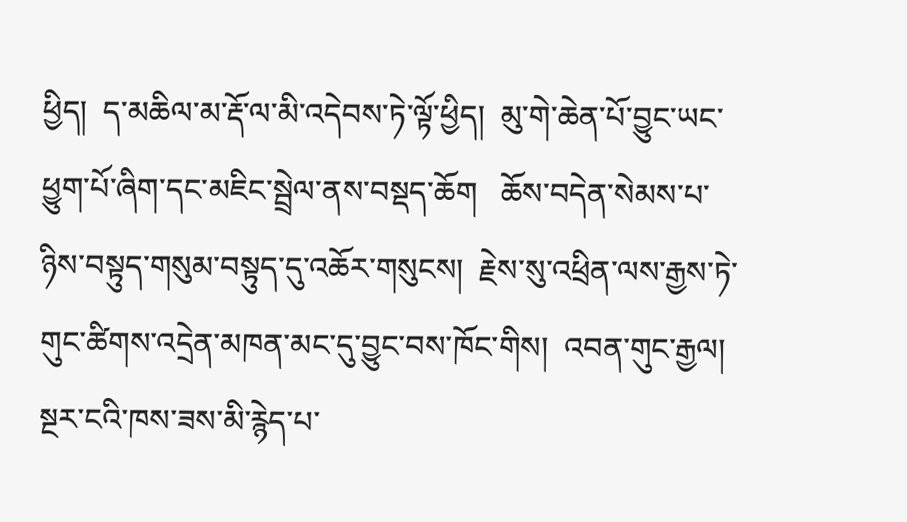ཕྱིད།  ད་མཆིལ་མ་རྡོ་ལ་མི་འདེབས་ཏེ་ལྟོ་ཕྱིད།  མུ་གེ་ཆེན་པོ་བྱུང་ཡང་ཕྱུག་པོ་ཞིག་དང་མཇིང་སྦྲེལ་ནས་བསྡད་ཆོག   ཆོས་བདེན་སེམས་པ་ཉིས་བསྟུད་གསུམ་བསྟུད་དུ་འཆོར་གསུངས།  རྗེས་སུ་འཕྲིན་ལས་རྒྱས་ཏེ་གུང་ཚིགས་འདྲེན་མཁན་མང་དུ་བྱུང་བས་ཁོང་གིས།  འབན་གུང་རྒྱལ།  སྔར་ངའི་ཁས་ཟས་མི་རྙེད་པ་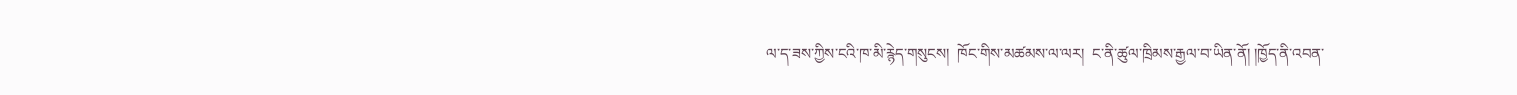ལ་ད་ཟས་ཀྱིས་ངའི་ཁ་མི་རྙེད་གསུངས།  ཁོང་གིས་མཚམས་ལ་ལར།  ང་ནི་ཚུལ་ཁྲིམས་རྒྱལ་བ་ཡིན་ནོ། །ཁྱོད་ནི་འབན་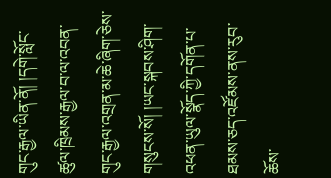གུང་རྒྱལ་ཡིན་ནོ། །དགེ་སློང་ཚུལ་ཁྲིམས་རྒྱལ་བ་ལ་འབན་གུང་རྒྱལ་འགྲན་མ་ཆེ་ཞིག་ཅེས་གསུངས་སོ། །ཡང་སྐབས་ཤིག་འཕན་ཡུལ་སྣོད་ཀྱི་དགོན་པ་ཐམས་ཅད་འཛོམས་ནས་རུབ་ཆོས་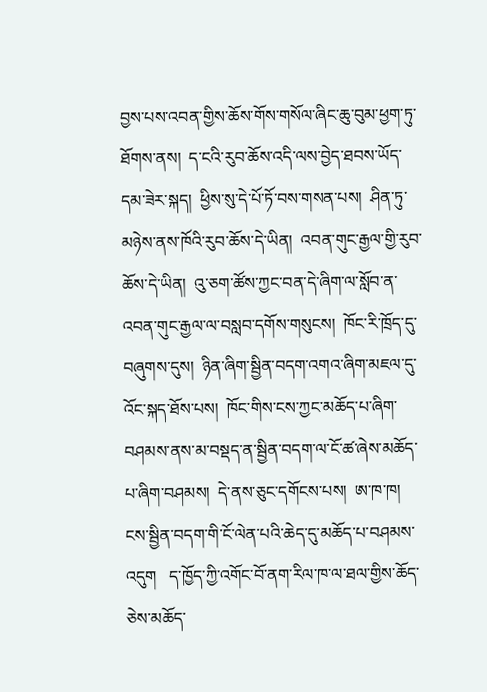བྱས་པས་འབན་གྱིས་ཆོས་གོས་གསོལ་ཞིང་ཆུ་བུམ་ཕྱག་ཏུ་ཐོགས་ནས།  ད་ངའི་རུབ་ཆོས་འདི་ལས་བྱེད་ཐབས་ཡོད་དམ་ཟེར་སྐད།  ཕྱིས་སུ་དེ་པོ་ཏོ་བས་གསན་པས།  ཤིན་ཏུ་མཉེས་ནས་ཁོའི་རུབ་ཆོས་དེ་ཡིན།  འབན་གུང་རྒྱལ་གྱི་རུབ་ཆོས་དེ་ཡིན།  འུ་ཅག་ཚོས་ཀྱང་བན་དེ་ཞིག་ལ་སློབ་ན་འབན་གུང་རྒྱལ་ལ་བསླབ་དགོས་གསུངས།  ཁོང་རི་ཁྲོད་དུ་བཞུགས་དུས།  ཉིན་ཞིག་སྦྱིན་བདག་འགའ་ཞིག་མཇལ་དུ་འོང་སྐད་ཐོས་པས།  ཁོང་གིས་ངས་ཀྱང་མཆོད་པ་ཞིག་བཤམས་ནས་མ་བསྡད་ན་སྦྱིན་བདག་ལ་ངོ་ཚ་ཞེས་མཆོད་པ་ཞིག་བཤམས།  དེ་ནས་ཅུང་དགོངས་པས།  ཨ་ཁ་ཁ།  ངས་སྦྱིན་བདག་གི་ངོ་ལེན་པའི་ཆེད་དུ་མཆོད་པ་བཤམས་འདུག   ད་ཁྱོད་ཀྱི་འགོང་བོ་ནག་རིལ་ཁ་ལ་ཐལ་གྱིས་ཆོད་ཅེས་མཆོད་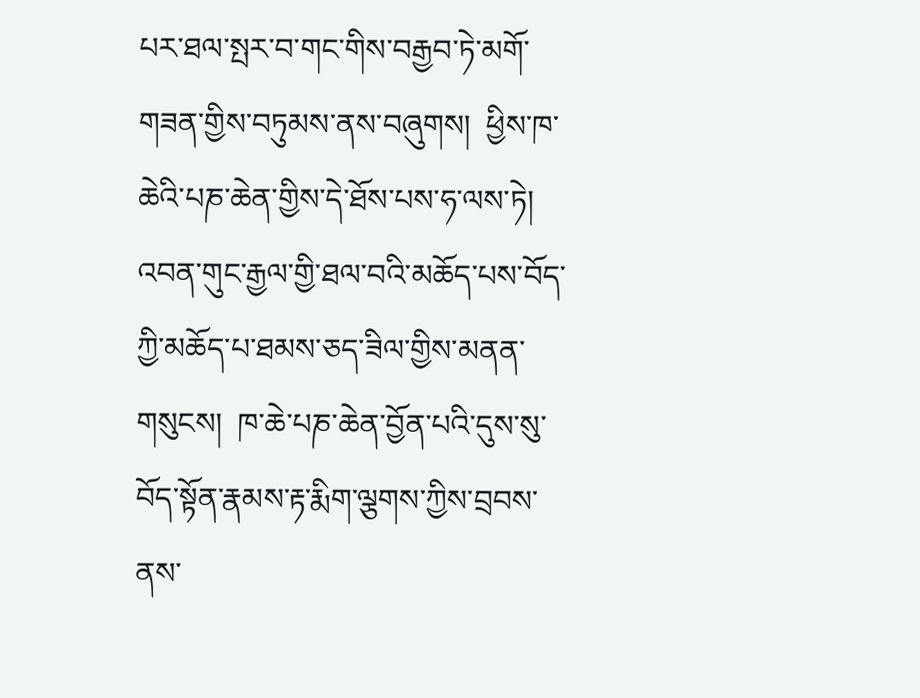པར་ཐལ་སྤར་བ་གང་གིས་བརྒྱབ་ཏེ་མགོ་གཟན་གྱིས་བཏུམས་ནས་བཞུགས།  ཕྱིས་ཁ་ཆེའི་པཎ་ཆེན་གྱིས་དེ་ཐོས་པས་ཧ་ལས་ཏེ།  འབན་གུང་རྒྱལ་གྱི་ཐལ་བའི་མཆོད་པས་བོད་ཀྱི་མཆོད་པ་ཐམས་ཅད་ཟིལ་གྱིས་མནན་གསུངས།  ཁ་ཆེ་པཎ་ཆེན་བྱོན་པའི་དུས་སུ་བོད་སྟོན་རྣམས་རྟ་རྨིག་ལྕགས་ཀྱིས་བྲབས་ནས་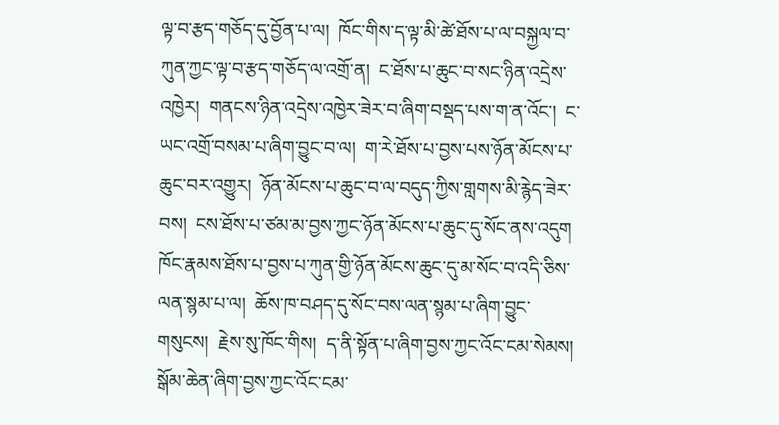ལྟ་བ་རྩད་གཅོད་དུ་བྱོན་པ་ལ།  ཁོང་གིས་ད་ལྟ་མི་ཚེ་ཐོས་པ་ལ་བསྐྱལ་བ་ཀུན་ཀྱང་ལྟ་བ་རྩད་གཅོད་ལ་འགྲོ་ན།  ང་ཐོས་པ་ཆུང་བ་སང་ཉིན་འདྲེས་འཁྱེར།  གནངས་ཉིན་འདྲེས་འཁྱེར་ཟེར་བ་ཞིག་བསྡད་པས་ག་ན་འོང་།  ང་ཡང་འགྲོ་བསམ་པ་ཞིག་བྱུང་བ་ལ།  ག་རེ་ཐོས་པ་བྱས་པས་ཉོན་མོངས་པ་ཆུང་བར་འགྱུར།  ཉོན་མོངས་པ་ཆུང་བ་ལ་བདུད་ཀྱིས་གླགས་མི་རྙེད་ཟེར་བས།  ངས་ཐོས་པ་ཙམ་མ་བྱས་ཀྱང་ཉོན་མོངས་པ་ཆུང་དུ་སོང་ནས་འདུག   ཁོང་རྣམས་ཐོས་པ་བྱས་པ་ཀུན་གྱི་ཉོན་མོངས་ཆུང་དུ་མ་སོང་བ་འདི་ཅིས་ལན་སྙམ་པ་ལ།  ཆོས་ཁ་བཤད་དུ་སོང་བས་ལན་སྙམ་པ་ཞིག་བྱུང་གསུངས།  རྗེས་སུ་ཁོང་གིས།  ད་ནི་སྟོན་པ་ཞིག་བྱས་ཀྱང་འོང་ངམ་སེམས།  སྒོམ་ཆེན་ཞིག་བྱས་ཀྱང་འོང་ངམ་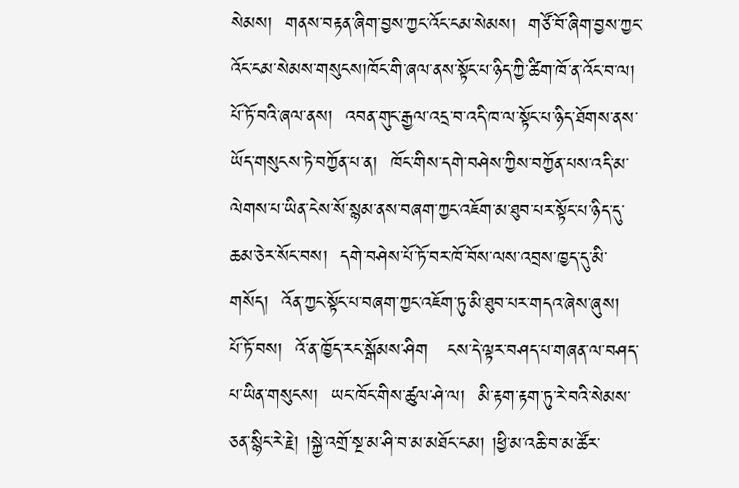སེམས།  གནས་བརྟན་ཞིག་བྱས་ཀྱང་འོང་ངམ་སེམས།  གཙོ་བོ་ཞིག་བྱས་ཀྱང་འོང་ངམ་སེམས་གསུངས།ཁོང་གི་ཞལ་ནས་སྟོང་པ་ཉིད་ཀྱི་ཚིག་ཁོ་ན་འོང་བ་ལ།  པོ་ཏོ་བའི་ཞལ་ནས།  འབན་གུང་རྒྱལ་འདྲ་བ་འདི་ཁ་ལ་སྟོང་པ་ཉིད་ཐོགས་ནས་ཡོད་གསུངས་ཏེ་བཀྱོན་པ་ན།  ཁོང་གིས་དགེ་བཤེས་ཀྱིས་བཀྱོན་པས་འདི་མ་ལེགས་པ་ཡིན་ངེས་སོ་སྙམ་ནས་བཞག་ཀྱང་འཇོག་མ་ཐུབ་པར་སྟོང་པ་ཉིད་དུ་ཆམ་ཅེར་སོང་བས།  དགེ་བཤེས་པོ་ཏོ་བར་ཁོ་བོས་ལས་འབྲས་ཁྱད་དུ་མི་གསོད།  འོན་ཀྱང་སྟོང་པ་བཞག་ཀྱང་འཇོག་ཏུ་མི་ཐུབ་པར་གདའ་ཞེས་ཞུས།  པོ་ཏོ་བས།  འོ་ན་ཁྱོད་རང་སྒོམས་ཤིག   ངས་དེ་ལྟར་བཤད་པ་གཞན་ལ་བཤད་པ་ཡིན་གསུངས།  ཡང་ཁོང་གིས་ཚུལ་ཤེ་ལ།  མི་རྟག་རྟག་ཏུ་རེ་བའི་སེམས་ཅན་སྙིང་རེ་རྗེ། །སྐྱེ་འགྲོ་སྔ་མ་ཤི་བ་མ་མཐོང་ངམ། །ཕྱི་མ་འཆི་བ་མ་ཚོར་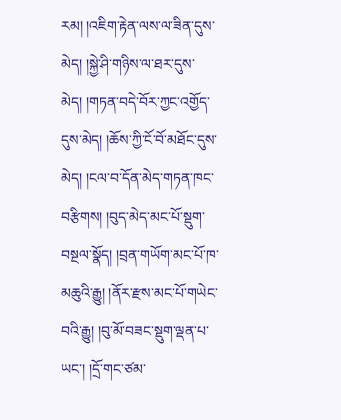རམ། །འཇིག་རྟེན་ལས་ལ་ཟིན་དུས་མེད། །སྐྱེ་ཤི་གཉིས་ལ་ཐར་དུས་མེད། །གཏན་བདེ་བོར་ཀྱང་འགྱོད་དུས་མེད། །ཆོས་ཀྱི་ངོ་བོ་མཐོང་དུས་མེད། །ངལ་བ་དོན་མེད་གཏན་ཁང་བརྩིགས། །བུད་མེད་མང་པོ་སྡུག་བསྔལ་སྣོད། །བྲན་གཡོག་མང་པོ་ཁ་མཆུའི་རྒྱུ། །ནོར་རྫས་མང་པོ་གཡེང་བའི་རྒྱུ། །བུ་མོ་བཟང་སྡུག་ལྡན་པ་ཡང་། །དྲོ་གང་ཙམ་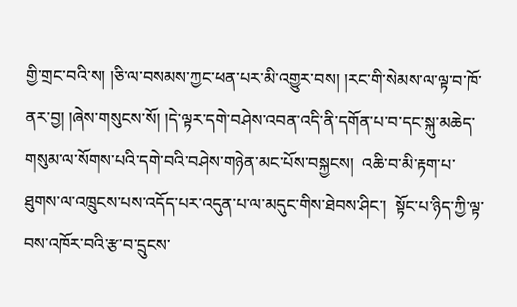གྱི་གྲང་བའི་ས། །ཅི་ལ་བསམས་ཀྱང་ཕན་པར་མི་འགྱུར་བས། །རང་གི་སེམས་ལ་ལྟ་བ་ཁོ་ནར་བྱ། །ཞེས་གསུངས་སོ། །དེ་ལྟར་དགེ་བཤེས་འབན་འདི་ནི་དགོན་པ་བ་དང་སྐུ་མཆེད་གསུམ་ལ་སོགས་པའི་དགེ་བའི་བཤེས་གཉེན་མང་པོས་བསྐྱངས།  འཆི་བ་མི་རྟག་པ་ཐུགས་ལ་འཁྲུངས་པས་འདོད་པར་འདུན་པ་ལ་མདུང་གིས་ཐེབས་ཤིང་།  སྟོང་པ་ཉིད་ཀྱི་ལྟ་བས་འཁོར་བའི་རྩ་བ་དྲུངས་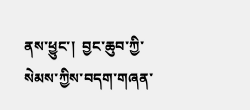ནས་ཕྱུང་།  བྱང་ཆུབ་ཀྱི་སེམས་ཀྱིས་བདག་གཞན་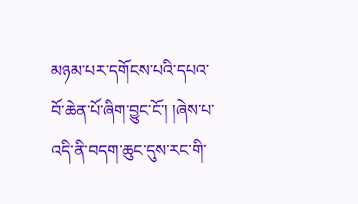མཉམ་པར་དགོངས་པའི་དཔའ་བོ་ཆེན་པོ་ཞིག་བྱུང་ངོ་། །ཞེས་པ་འདི་ནི་བདག་ཆུང་དུས་རང་གི་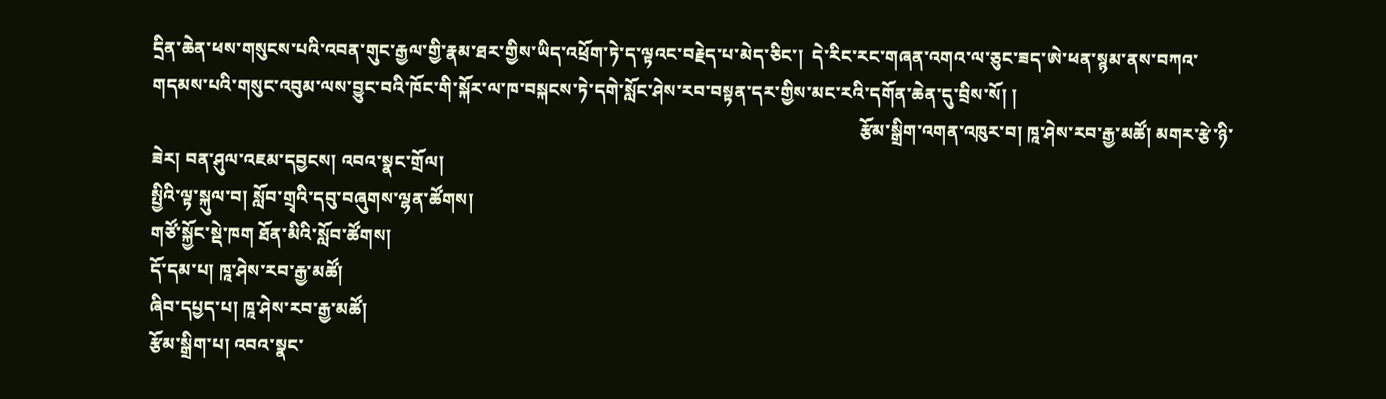དྲིན་ཆེན་ཕས་གསུངས་པའི་འབན་གུང་རྒྱལ་གྱི་རྣམ་ཐར་གྱིས་ཡིད་འཕྲོག་ཏེ་ད་ལྟའང་བརྗེད་པ་མེད་ཅིང་།  དེ་རིང་རང་གཞན་འགའ་ལ་ཅུང་ཟད་ཨེ་ཕན་སྙམ་ནས་བཀའ་གདམས་པའི་གསུང་འབུམ་ལས་བྱུང་བའི་ཁོང་གི་སྐོར་ལ་ཁ་བསྐངས་ཏེ་དགེ་སློང་ཤེས་རབ་བསྟན་དར་གྱིས་མང་རའི་དགོན་ཆེན་དུ་བྲིས་སོ། །
                                                                                                                                                                རྩོམ་སྒྲིག་འགན་འཁུར་བ། ཁཱ་ཤེས་རབ་རྒྱ་མཚོ། མགར་རྩེ་ཉི་ཟེར། བན་ཤུལ་འཇམ་དབྱངས། འབའ་སྣང་གྲོལ།
སྤྱིའི་ལྟ་སྐུལ་བ། སློབ་གྲྭའི་དབུ་བཞུགས་ལྷན་ཚོགས།
གཙོ་སྐྱོང་སྡེ་ཁག ཐོན་མིའི་སློབ་ཚོགས།
དོ་དམ་པ། ཁཱ་ཤེས་རབ་རྒྱ་མཚོ།
ཞིབ་དཔྱད་པ། ཁཱ་ཤེས་རབ་རྒྱ་མཚོ།
རྩོམ་སྒྲིག་པ། འབའ་སྣང་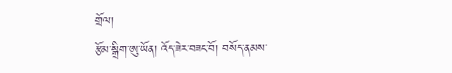གྲོལ།
རྩོམ་སྒྲིག་ཨུ་ཡོན། འོད་ཟེར་བཟང་བོ། བསོད་ནམས་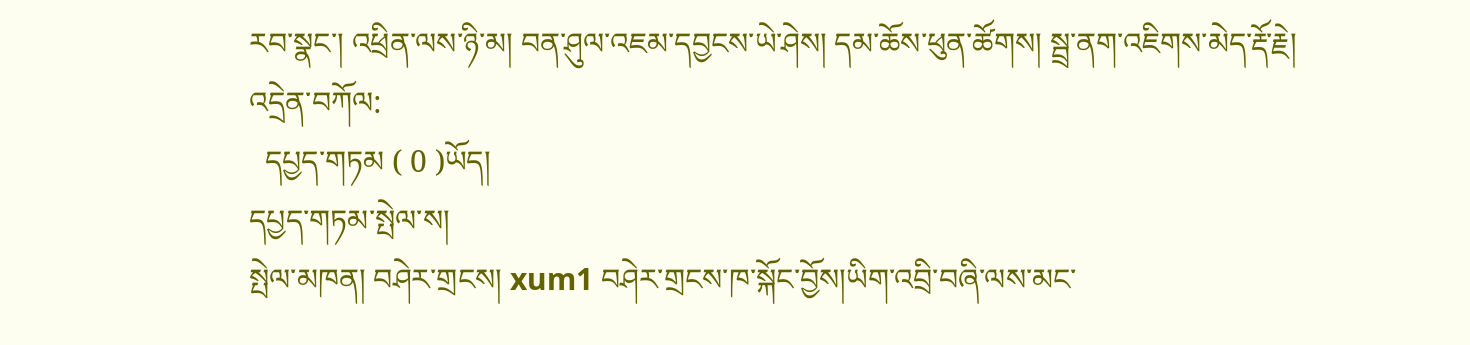རབ་སྣང་། འཕྲིན་ལས་ཉི་མ། བན་ཤུལ་འཇམ་དབྱངས་ཡེ་ཤེས། དམ་ཆོས་ཕུན་ཚོགས། སྦྲ་ནག་འཇིགས་མེད་རྡོ་རྗེ།
འདྲེན་བཀོལ:
  དཔྱད་གཏམ ( 0 )ཡོད།
དཔྱད་གཏམ་སྤེལ་ས།
སྤེལ་མཁན། བཤེར་གྲངས། xum1 བཤེར་གྲངས་ཁ་སྐོང་བྱོས།ཡིག་འབྲི་བཞི་ལས་མང་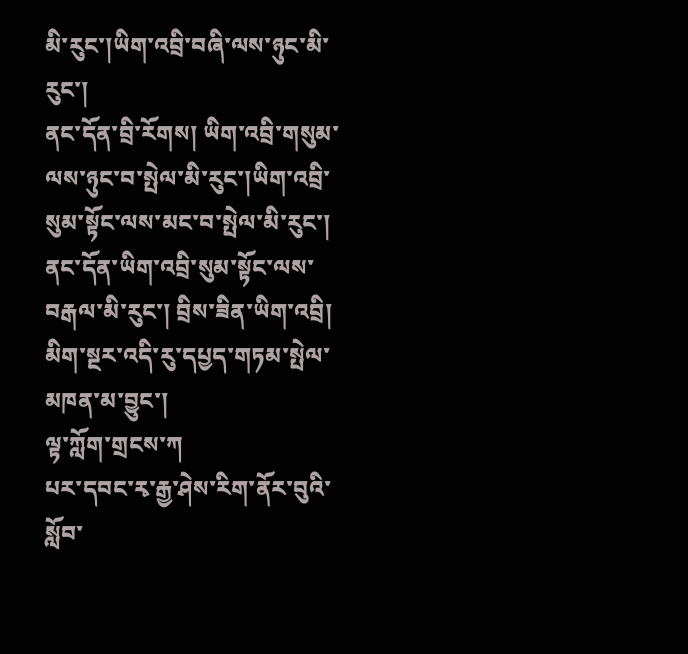མི་རུང་།ཡིག་འབྲི་བཞི་ལས་ཉུང་མི་རུང་།
ནང་དོན་བྲི་རོགས། ཡིག་འབྲི་གསུམ་ལས་ཉུང་བ་སྤེལ་མི་རུང་།ཡིག་འབྲི་སུམ་སྟོང་ལས་མང་བ་སྤེལ་མི་རུང་།
ནང་དོན་ཡིག་འབྲི་སུམ་སྟོང་ལས་བརྒལ་མི་རུང་། བྲིས་ཟིན་ཡིག་འབྲི།
མིག་སྔར་འདི་རུ་དཔྱད་གཏམ་སྤེལ་མཁན་མ་བྱུང་།
ལྟ་ཀློག་གྲངས་ཀ
པར་དབང་རྭ་རྒྱ་ཤེས་རིག་ནོར་བུའི་སློབ་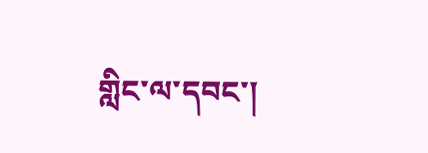གླིང་ལ་དབང་།